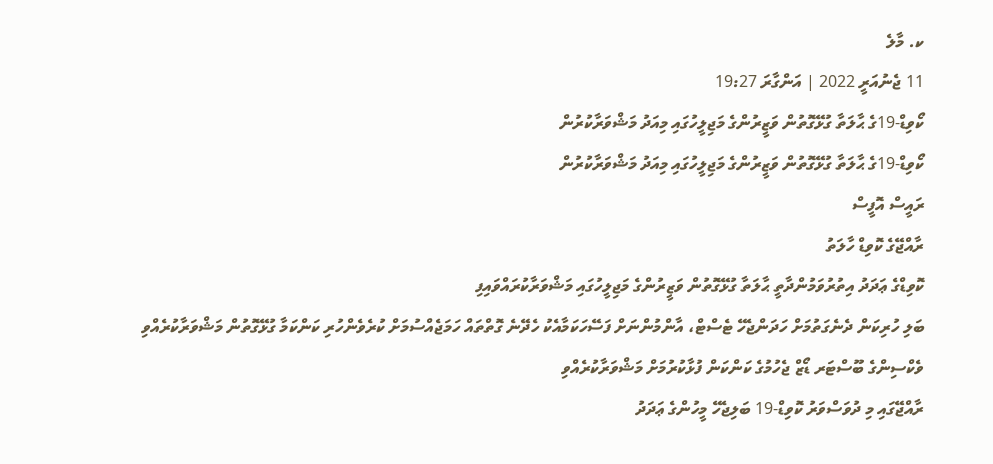ކ. މާލެ
11 ޖެނުއަރީ 2022 | އަންގާރަ 19:27
ކޯވިޑް-19ގެ ޙާލަތާ ގުޅޭގޮތުން ވަޒީރުންގެ މަޖިލީހުގައި މިއަދު މަޝްވަރާކުރުން
ކޯވިޑް-19ގެ ޙާލަތާ ގުޅޭގޮތުން ވަޒީރުންގެ މަޖިލީހުގައި މިއަދު މަޝްވަރާކުރުން
ރައީސް އޮފީސް
ރާއްޖޭގެ ކޮވިޑް ހާލަތު
ކޮވިޑްގެ ޢަދަދު އިތުރުވަމުންދާތީ ޙާލަތާ ގުޅޭގޮތުން ވަޒީރުންގެ މަޖިލީހުގައި މަޝްވަރާކުރައްވައިފި
ބަލި ހުރިކަން ދެނެގަތުމަށް ހަދަންޖެހޭ ޓެސްޓް، އާންމުންނަށް ފަސޭހަކަމާއެކު ހެދޭނެ ގޮތްތައް ހަމަޖެއްސުމަށް ކުރެވެންހުރި ކަންކަމާ ގުޅޭގޮތުން މަޝްވަރާކުރެއްވި
ވެކްސިންގެ ބޫސްޓަރ ޑޯޒް ޖެހުމުގެ ކަންކަން ފުޅާކުރުމަށް މަޝްވަރާކުރެއްވި
ރާއްޖޭގައި މި ދުވަސްވަރު ކޮވިޑް-19 ބަލިޖެހޭ މީހުންގެ ޢަދަދު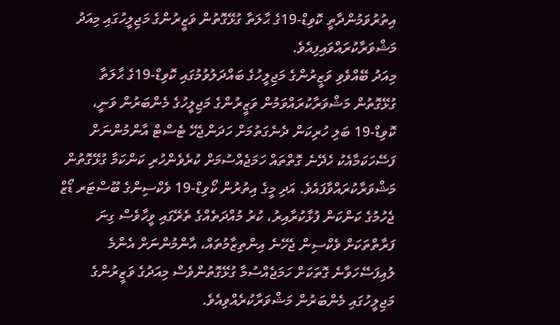އިތުރުވަމުންދާތީ ކޮވިޑް-19ގެ ޙާލަތާ ގުޅޭގޮތުން ވަޒީރުންގެ މަޖިލީހުގައި މިއަދު މަޝްވަރާކުރައްވައިފިއެވެ.
މިއަދު ބޭއްވެވި ވަޒީރުންގެ މަޖިލީހުގެ ބައްދަލުވުމުގައި ކޮވިޑް-19ގެ ޙާލަތާ ގުޅޭގޮތުން މަޝްވަރާކުރައްވަމުން ވަޒީރުންގެ މަޖިލީހުގެ މެންބަރުން ވަނީ، ކޮވިޑް-19 ބަލި ހުރިކަން ދެނެގަތުމަށް ހަދަންޖެހޭ ޓެސްޓް އާންމުންނަށް ފަސޭހަކަމާއެކު ހެދޭނެ ގޮތްތައް ހަމަޖެއްސުމަށް ކުރެވެންހުރި ކަންކަމާ ގުޅޭގޮތުން މަޝްވަރާކުރައްވާފައެވެ. އަދި މީގެ އިތުރުން ކޯވިޑް-19 ވެކްސިންގެ ބޫސްޓަރ ޑޯޒް ޖެހުމުގެ ކަންކަން ފުޅާކުރާއިރު، ކުރު މުއްދަތެއްގެ ތެރޭގައި ވީހާވެސް ގިނަ ފަރާތްތަކަށް ވެކްސިން ޖެހޭނެ އިންތިޒާމުތައް، އާންމުންނަށް އެންމެ ލުއިފަސޭހަވާނެ ގޮތަކަށް ހަމަޖެއްސުމާ ގުޅޭގޮތުންވެސް މިއަދުގެ ވަޒީރުންގެ މަޖިލީހުގައި މެންބަރުން މަޝްވަރާކުރެއްވިއެވެ.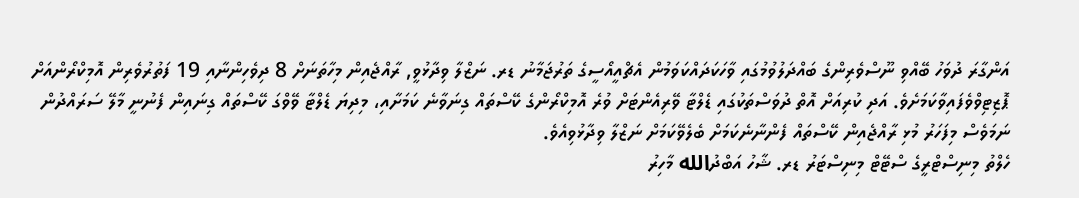އަންގާރަ ދުވަހު ބޭއްވި ނޫސްވެރިންގެ ބައްދަލުވުމުގައި ވާހަކަދައްކަވަމުން އެޗްއީއޯސީގެ ތަރުޖަމާނު ޑރ. ނަޒްލާ ވިދާޅުވީ, ރާއްޖެއިން މިހާތަނަށް 8 ދިވެހިންނާއި 19 ފަތުރުވެރިން އޮމިކްރޯންއަށް ޕޮޒިޓިވްވެފައިވާކަމަށެވެ. އަދި ކުރިއަށް އޮތް ދުވަސްތަކުގައި ޑެލްޓާ ވޭރިއެންޓަށް ވުރެ އޮމިކްރޯންގެ ކޭސްތައް ގިނަވާނެ ކަމަށާއި، މިދިޔަ ޑެލްޓާ ވޭވްގަ ކޭސްތައް ގިނައިން ފެނުނީ މާލޭ ސަރައްދުން ނަމަވެސް މިފަހަރު މުޅި ރާއްޖެއިން ކޭސްތައް ފެންނާނެކަމަށް ބެލެވޭކަމަށް ނަޒްލާ ވިދާޅުވިއެވެ.
ހެލްތު މިނިސްޓްރީގެ ސްޓޭޓް މިނިސްޓަރު ޑރ. ޝާހު އަބްދުالله މާހިރު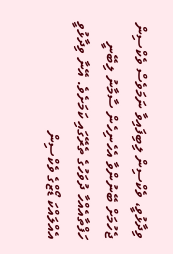ވިދާޅުވީ، ވެކްސިން ލިބިފައިވާ ނަމަވެސް ވެކްސިން ޖެހުމަށް ބޭނުންވާ އެހެނިހެން ސާމާނު ލިބޭނީ ހަފްތާއެއްހާ ދުވަހުގެ ތެރޭގައި ކަމަށެވެ. އޭނާ ވިދާޅުވީ އެއްލައްކަ ޑޯޒްގެ ވެކްސިން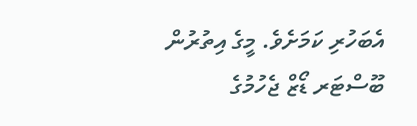އެބަހުރި ކަމަށެވެ. މީގެ އިތުރުން ބޫސްޓަރ ޑޯޒް ޖެހުމުގެ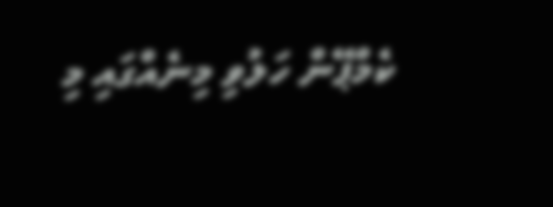ކެމްޕޭން ހަލުވި މިނެއްގައި މި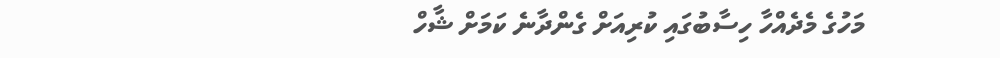މަހުގެ މެދެއްހާ ހިސާބުގައި ކުރިއަށް ގެންދާނެ ކަމަށް ޝާހް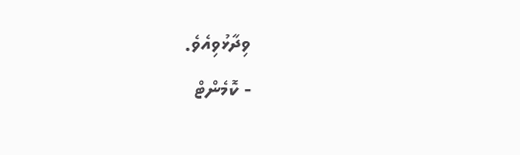ވިދާޅުވިއެވެ.
- ކޮމެންޓް